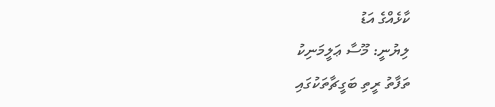ކާޅެއްގެ އަޑު
ލިޔުނީ: މޫސާ ޢަލީމަނިކު
ތަފާތު ރީތި ބަގީޗާތަކުގައި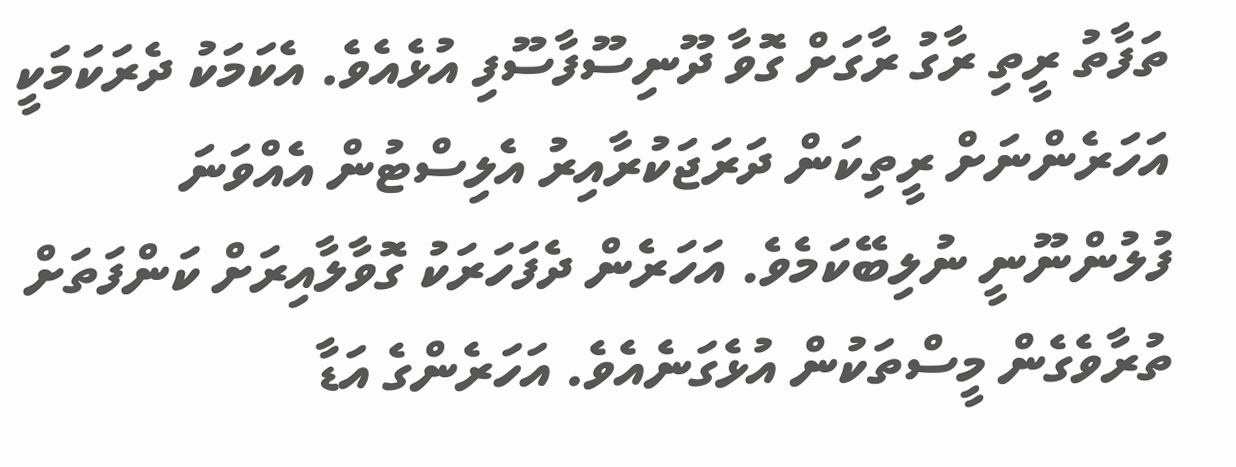ތަފާތު ރީތި ރާގު ރާގަށް ގޮވާ ދޫނިސޫފާސޫފި އުޅެއެވެ. އެކަމަކު ދެރަކަމަކީ އަހަރެންނަށް ރީތިކަން ދަރަޖަކުރާއިރު އެލިސްޓުން އެއްވަނަ ފުލުންނޫނީ ނުލިބޭކަމެވެ. އަހަރެން ދެފަހަރަކު ގޮވާލާއިރަށް ކަންފަތަށް ތުރާވެގެން މީސްތަކުން އުޅެގަނެއެވެ. އަހަރެންގެ އަޑާ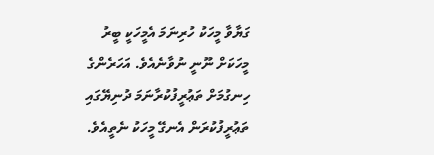ގަޔާވާ މީހަކު ހުރިނަމަ އެމީހަކީ ބީރު މީހަކަށް ނޫނީ ނުވާނެއެވެ. އަހަރެންގެ ހިނގުމަށް ތަޢުރީފުކުރާނަމަ ދުނިޔޭގައި ތަޢުރީފުކުރަން އެނގޭ މީހަކު ނެތީއެވެ.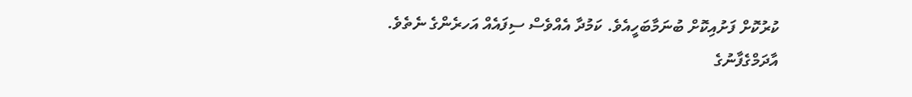ކުރުކޮށް ފަށުއިކޮށް ބުނަމާބަހީއެވެ. ކަމުދާ އެއްވެސް ސިފައެއް އަހރެންގެ ނެތެވެ.
އާދަމްގެފާނުގެ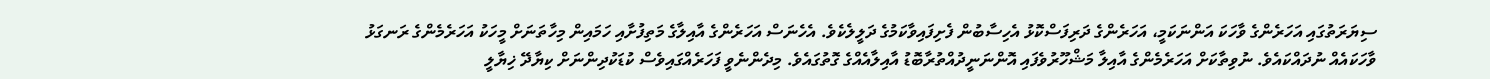ސިޔަރަތުގައި އަހަރެންގެ ވާހަކަ އަންނަކަމީ، އަހަރެންގެ ދަރިފަސްކޮޅު އެހިސާބުން ފެށިފައިވާކަމުގެ ދަލީލެކެވެ. އެހެނަސް އަހަރެންގެ އާއިލާގެ މަތިފުށާއި ހަމައިން މިހާތަނަށް މީހަކު އަހަރެމެންގެ ރަނގަޅު ވާހަކައެއް ނުދައްކައެވެ. ނުވިތާކަށް އަހަރެމެންގެ އާއިލާ މަޝްހޫރުވެފައި އޮންނަނީދުއްތުރާބޮޑު އާއިލާއެއްގެ ގޮތުގައެވެ. މިދެންނެވީ ފަހަރެއްގައިވެސް ކުޑަކުދިންނަށް ކިޔާދޭ ޚިޔާލީ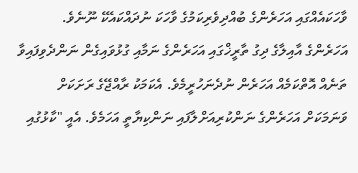ވާހަކައެއްގައި އަހަރެންގެ ބުއްދިވެރިކަމުގެ ވާހަކަ ނުދައްކައެކޭ ނޫނެވެ.
އަހަރެންގެ އާއިލާގެ ދިގު ތާރީޚްގައި އަހަރެންގެ ނަމާއި ގުޅުވައިގެން ނަންދެވިފައިވާ ތަނެއް އޮތްކަމެއް އަހަރެން ނުދެނަހުރީމެވެ. އެކަމަކު ރާއްޖޭގެ ރަށަކަށް ވަނަމަކަށް އަހަރެންގެ ނަންކުރިއަށްލާފައި ނަންކިޔާތީ އަހަމެވެ. އެއީ "ކާޅުގުއި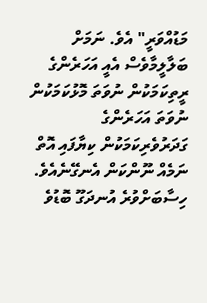މަޑުއްވަރީ" އެވެ. ނަމަށް ބަލާލީމާވެސް އެއީ އަހަރެންގެ ރީތިކަމަކުން ނުވަތަ މޮޅުކަމަކުން ނުވަތަ އަހަރެންގެ ގަދަރުވެރިކަމަކުން ކިޔާފައި އޮތް ނަމެއް ނޫންކަން އެނގޭނެއެވެ. ހިސާބަށްވުރެ އުނދަގޫ ބޮޑުވެ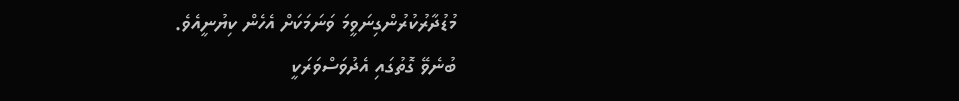މުޑުދާރުކުރުންގިނަވީމަ ވަނަމަކަށް އެހެން ކިޔުނީއެވެ.
ބުނެވޭ ގޮތުގައި އެދުވަސްވަރަކީ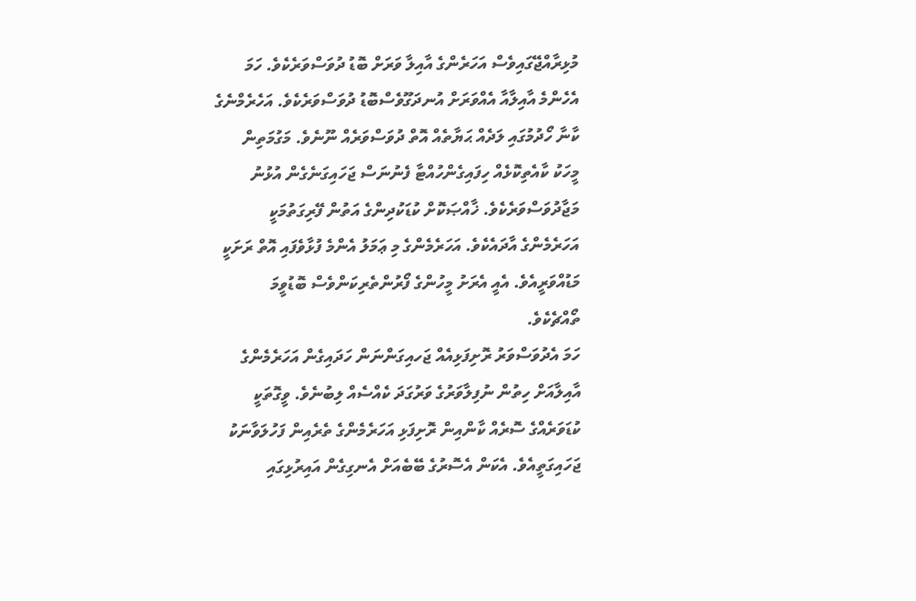މުޅިރާއްޖޭގައިވެސް އަހަރެންގެ އާއިލާ ވަރަށް ބޮޑު ދުވަސްވަރެކެވެ. ހަމަ އެހެންމެ އާއިލާއާ އެއްވަރަށް އުނދަގޫވެސްބޮޑު ދުވަސްވަރެކެވެ. އަހެރެމްނެގެ ކާނާ ހޯދުމުގައި ލަދެއް ޙަޔާތެއް އޮތް ދުވަސްވަރެއް ނޫނެވެ. މަގުމަތިން މީހަކު ކާއެތިކޮޅެއް ހިފައިގެންހުއްޓާ ފެނުނަސް ޖަހައިގަނެގެން އުޅުނު މަޖާދުވަސްވަރެކެވެ. ޚާއްޞަކޮށް ކުޑަކުދިންގެ އަތުން ފޭރިގަތުމަކީ އަހަރެމެންގެ އާދައެކެވެ. އަހަރެމެންގެ މި ޢަމަލު އެންމެ ފުޅާވެފައި އޮތް ރަށަކީ މަޑުއްވަރީއެވެ. އެއީ އެރަށު މީހުންގެ ފޯރުންތެރިކަންވެސް ބޮޑުވީމަ ތޯއްޗެކެވެ.
ހަމަ އެދުވަސްވަރު ރޮށިފަޅިއެއް ޖަހއިގަންނަން ހަދައިގެން އަހަރެމެންގެ އާއިލާއަށް ހިތުން ނުފިލާވަރުގެ ވަރުގަދަ ކެއްސެއް ލިބުނެވެ. ވީގޮތަކީ ކުޑަވަރެއްގެ ސޮރެއް ކާންއިން ރޮށިފަޅި އަހަރެމެންގެ ތެރެއިން ފަހުލަވާނަކު ޖަހައިގަތީއެވެ. އެކަން އެސޮރުގެ ބޭބެއަށް އެނގިގެން އައިރުޅިގައި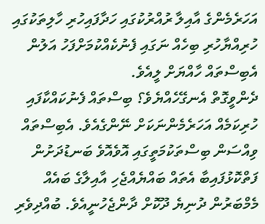އަހަރެމެންގެ އާއިލާ ރުއްރުކުގައި ހަދާފައިހުރި ހާލިތަކުގައި ހުރިއްޔާހުރި ބިހެއް ނަގައި ފެނުކެއްކުމަށްފަހު އަލުން އެބިސްތައް ހާއްޔަށް ލީއެވެ.
ދެންވީގޮތް އެނގޭހެއްޔެވެ؟ ބިސްތައް ފެނުކައްކާފައި ހުރިކަމެއް އަހަރެމެންނަކަށް ނޭންގެއެވެ. އެބިސްތައް ވިއްސަން ބިސްތަކުމަތީގައި އޮވެއޮވެ ބަނޑުދަށުން ފަތްކޮޅުފައިބާ އެތައް ބައްޔެއްޖެހި އާއިލާގެ ބައެއް މެމްބަރުން ދުނިޔެ ދޫކޮށް ދާންޖެހުނީއެވެ. ބުއްދިވެރި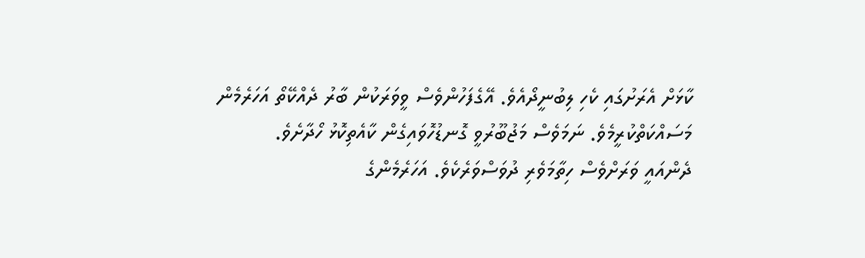ކާޅަށް އެރަށުގައި ކެހި ލިބުނީދޯއެވެ. އޭގެފަހުންވެސް ވީވަރަކުން ބާރު ދެއްކޭތޯ އަހަރެމެން މަސައްކަތްކުރީމެވެ. ނަމަވެސް މަޖުބޫރުވީ ގޮނޑުހޮވައިގެން ކާއެތިކޮޅު ހޯދާށެވެ.
ދެންއައީ ވަރަށްވެސް ހިތާމަވެރި ދުވަސްވަރެކެވެ. އަހަރެމެންގެ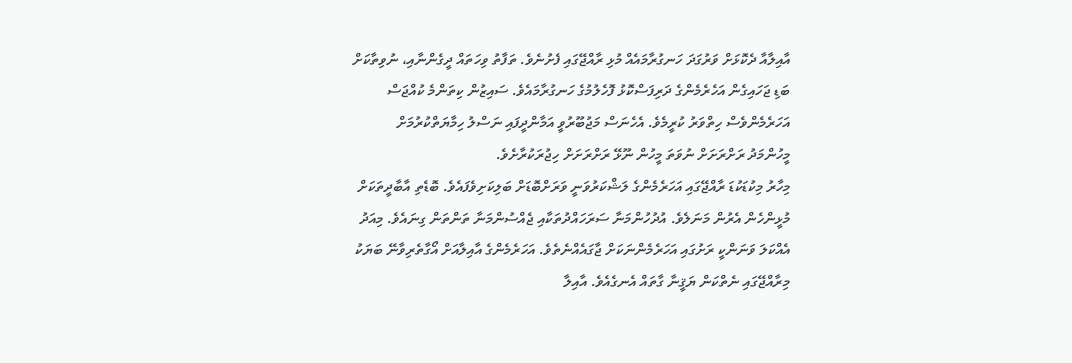އާއިލާއާ ދެކޮޅަށް ވަރުގަދަ ހަނގުރާމައެއް މުޅި ރާއްޖޭގައި ފެށުނެވެ. ތަފާތު ވިހަތައް ދީގެންނާއި، ނުވިތާކަށް ބަޑި ޖަހައިގެން އަހެރެމެންގެ ދަރިފަސްކޮޅު ފޮހެލުމުގެ ހަނގުރާމައެވެ. ސައިޒުން ކިތަންމެ ކުއްޖަސް އަހަރެމެންވެސް ހިތްވަރު ކުރީމެވެ. އެހެނަސް މަޖުބޫރުވީ އަމާންދީފައި ނަސްލު ހިމާޔަތްކުރުމަށް މީހުންމަދު ރަށްރަށަށް ނުވަތަ މީހުން ނޫޅޭ ރަށްރަށަށް ހިޖުރަކުރާށެވެ.
މިހާރު މިކުޑަކުޑަ ރާއްޖޭގައި އަހަރެމެންގެ ލަޝްކަރުވަނީ ވަރަށްބޮޑަށް ބަލިކަށިވެފައެވެ. ބޮޑެތި އާބާދީތަކަށް މުޅީންހެން އެރުން މަނަލެވެ. އުދުހުންމަނާ ސަރަހައްދުތަކާއި ޖެއްސުންމަނާ ތަންތަން ގިނައެވެ. މިއަދު އެއްކަލަ ވަނަންކީ ރަށުގައި އަހަރެމެންނަކަށް ޖާގައެއްނެތެވެ. އަހަރެމެންގެ އާއިލާއަށް އޯގާތެރިވާނޭ ބަޔަކު މިރާއްޖޭގައި ނެތްކަން ޔަޤީނާ ގާތައް އެނގެއެވެ. އާއިލާ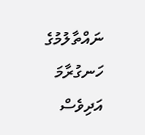ނައްތާލުމުގެ ހަނގުރާމަ އަދިވެސް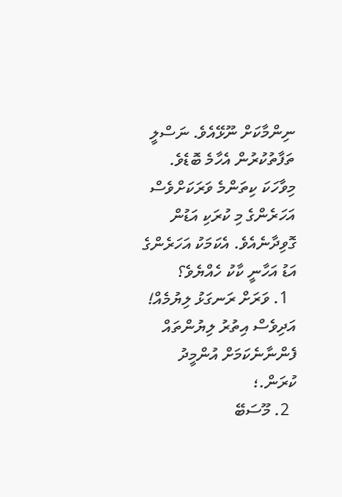ނިންމާކަށް ނޫޅޭއެވެ. ނަސްލީ ތަފާތުކުރުން އެހާމެ ބޮޑެވެ. މިވާހަކަ ކިތަންމެ ވަރަކަށްވެސް އަހަރެންގެ މި ކުރަކި އަޑުން ގޮވިދާނެއެވެ. އެކަމަކު އަހަރެންގެ އަޑު އަހާނީ ކާކު ހެއްޔެވެ؟
  1. ވަރަށް ރަނގަޅު ލިޔުމެއް! އަދިވެސް އިތުރު ލިޔުންތައް ފެންނާނެކަމަށް އުންމީދު ކުރަން.؛
  2. މޫސަބޭ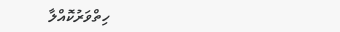ހިތްވަރުކޮއްލާ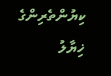ކިޔުންތެރިންގެ ޚިޔާލު